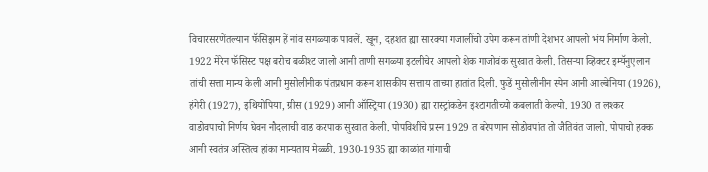विचारसरणेंतल्यान फॅसिझम हें नांव सगळ्याक पावलें. खून, दहशत ह्या सारक्या गजालींचो उपेग करून तांणी देशभर आपलो भंय निर्माण केलो. 1922 मेरेन फॅसिस्ट पक्ष बरोच बळीश्ट जालो आनी ताणी सगळ्या इटलीचेर आपलो शेक गाजोवंक सुरवात केली. तिसऱ्या व्हिक्टर इम्यॅनुएलान तांची सत्ता मान्य केली आनी मुसोलीनीक पंतप्रधान करून शासकीय सत्ताय ताच्या हातांत दिली. फुडें मुसोलीनीन स्पेन आनी आल्बेनिया (1926), हंगेरी (1927), इथियोपिया, ग्रीस (1929) आनी ऑस्ट्रिया (1930) ह्या रास्ट्रांकडेन इश्टागतीच्यो कबलाती केल्यो. 1930 त लश्कर वाडोवपाचो निर्णय घेवन नौदलाची वाड करपाक सुरवात केली. पोपविशींचे प्रस्न 1929 त बरेपणान सोडोवपांत तो जैतिवंत जालो. पोपाचो हक्क आनी स्वतंत्र अस्तित्व हांका मान्यताय मेळ्ळी. 1930-1935 ह्या काळांत गांगाची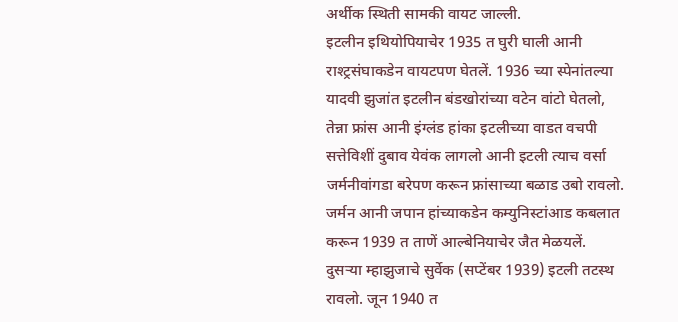अर्थीक स्थिती सामकी वायट जाल्ली.
इटलीन इथियोपियाचेर 1935 त घुरी घाली आनी राश्ट्रसंघाकडेन वायटपण घेतलें. 1936 च्या स्पेनांतल्या यादवी झुजांत इटलीन बंडखोरांच्या वटेन वांटो घेतलो, तेन्ना फ्रांस आनी इंग्लंड हांका इटलीच्या वाडत वचपी सत्तेविशीं दुबाव येवंक लागलो आनी इटली त्याच वर्सा जर्मनीवांगडा बरेपण करून फ्रांसाच्या बळाड उबो रावलो. जर्मन आनी जपान हांच्याकडेन कम्युनिस्टांआड कबलात करून 1939 त ताणें आल्बेनियाचेर जैत मेळयलें.
दुसऱ्या म्हाझुजाचे सुर्वेक (सप्टेंबर 1939) इटली तटस्थ रावलो. जून 1940 त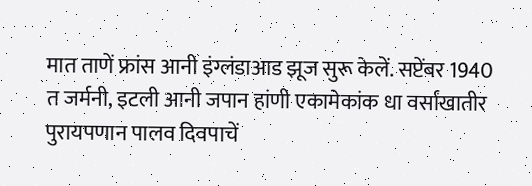मात ताणें फ्रांस आनी इंग्लंडाआड झूज सुरू केलें. सप्टेंबर 1940 त जर्मनी, इटली आनी जपान हांणी एकामेकांक धा वर्सांखातीर पुरायपणान पालव दिवपाचें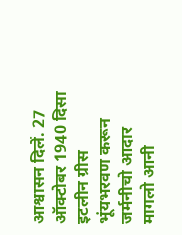आश्वासन दिलें. 27 ऑक्टोबर 1940 दिसा इटलीन ग्रीस भूंयभरवण करून जर्मनीचो आदार मागलो आनी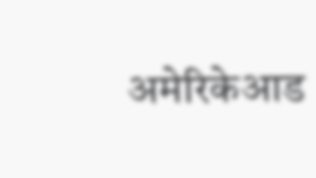अमेरिकेआड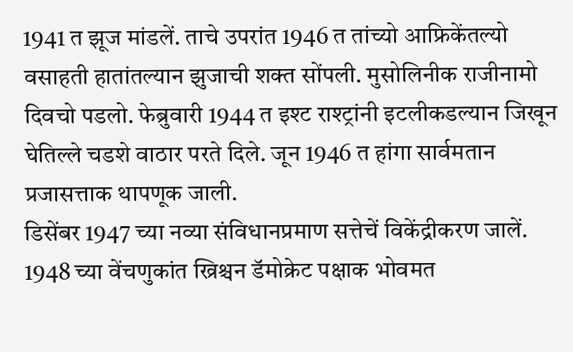1941 त झूज मांडलें. ताचे उपरांत 1946 त तांच्यो आफ्रिकेंतल्यो वसाहती हातांतल्यान झुजाची शक्त सोंपली. मुसोलिनीक राजीनामो दिवचो पडलो. फेब्रुवारी 1944 त इश्ट राश्ट्रांनी इटलीकडल्यान जिखून घेतिल्ले चडशे वाठार परते दिले. जून 1946 त हांगा सार्वमतान प्रजासत्ताक थापणूक जाली.
डिसेंबर 1947 च्या नव्या संविधानप्रमाण सत्तेचें विकेंद्रीकरण जालें. 1948 च्या वेंचणुकांत ख्रिश्चन डॅमोक्रेट पक्षाक भोवमत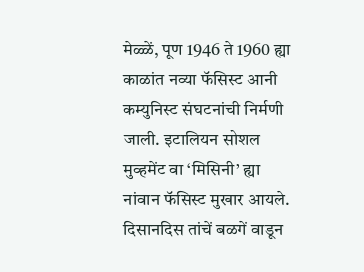मेळ्ळें, पूण 1946 ते 1960 ह्या काळांत नव्या फॅसिस्ट आनी कम्युनिस्ट संघटनांची निर्मणी जाली. इटालियन सोशल मुव्हमेंट वा ‘मिसिनी’ ह्या नांवान फॅसिस्ट मुखार आयले. दिसानदिस तांचें बळगें वाडून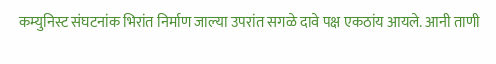कम्युनिस्ट संघटनांक भिरांत निर्माण जाल्या उपरांत सगळे दावे पक्ष एकठांय आयले. आनी ताणी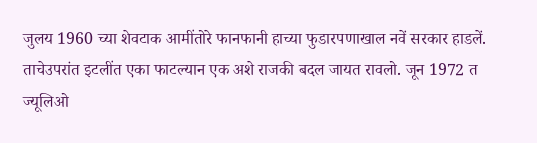जुलय 1960 च्या शेवटाक आमींतोरे फानफानी हाच्या फुडारपणाखाल नवें सरकार हाडलें. ताचेउपरांत इटलींत एका फाटल्यान एक अशे राजकी बदल जायत रावलो. जून 1972 त ज्यूलिओ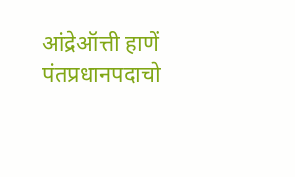आंद्रेऑत्ती हाणें पंतप्रधानपदाचो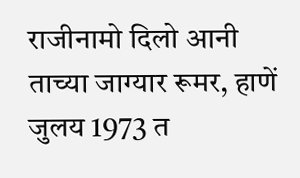राजीनामो दिलो आनी ताच्या जाग्यार रूमर, हाणें जुलय 1973 त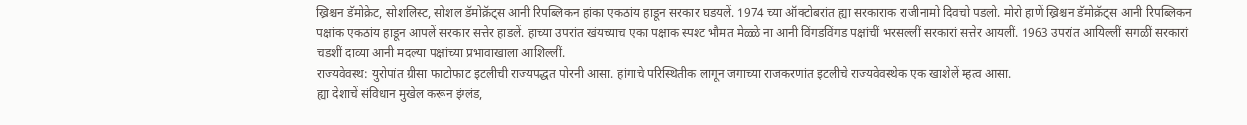ख्रिश्चन डॅमोक्रेट, सोशलिस्ट, सोशल डॅमोक्रॅट्स आनी रिपब्लिकन हांका एकठांय हाडून सरकार घडयलें. 1974 च्या ऑक्टोबरांत ह्या सरकाराक राजीनामो दिवचो पडलो. मोरो हाणें ख्रिश्चन डॅमोक्रॅट्स आनी रिपब्लिकन पक्षांक एकठांय हाडून आपलें सरकार सत्तेर हाडलें. हाच्या उपरांत खंयच्याच एका पक्षाक स्पश्ट भौमत मेळ्ळे ना आनी विंगडविंगड पक्षांचीं भरसल्लीं सरकारां सत्तेर आयलीं. 1963 उपरांत आयिल्लीं सगळीं सरकारां चडशीं दाव्या आनी मदल्या पक्षांच्या प्रभावाखाला आशिल्लीं.
राज्यवेवस्थ: युरोपांत ग्रीसा फाटोफाट इटलीची राज्यपद्धत पोरनी आसा. हांगाचे परिस्थितीक लागून जगाच्या राजकरणांत इटलीचे राज्यवेवस्थेक एक खाशेलें म्हत्व आसा.
ह्या देशाचें संविधान मुखेल करून इंग्लंड,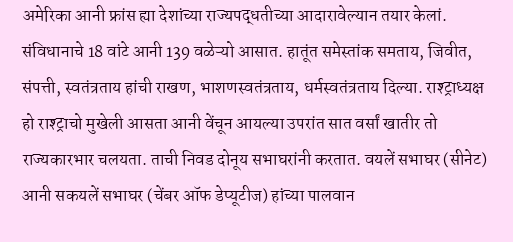अमेरिका आनी फ्रांस ह्या देशांच्या राज्यपद्धतीच्या आदारावेल्यान तयार केलां. संविधानाचे 18 वांटे आनी 139 वळेऱ्यो आसात. हातूंत समेस्तांक समताय, जिवीत, संपत्ती, स्वतंत्रताय हांची राखण, भाशणस्वतंत्रताय, धर्मस्वतंत्रताय दिल्या. राश्ट्राध्यक्ष हो राश्ट्राचो मुखेली आसता आनी वेंचून आयल्या उपरांत सात वर्सां खातीर तो राज्यकारभार चलयता. ताची निवड दोनूय सभाघरांनी करतात. वयलें सभाघर (सीनेट) आनी सकयलें सभाघर (चेंबर ऑफ डेप्यूटीज) हांच्या पालवान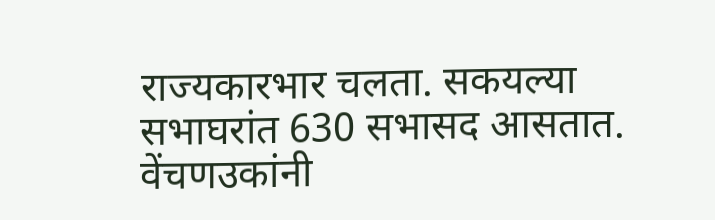राज्यकारभार चलता. सकयल्या सभाघरांत 630 सभासद आसतात. वेंचणउकांनी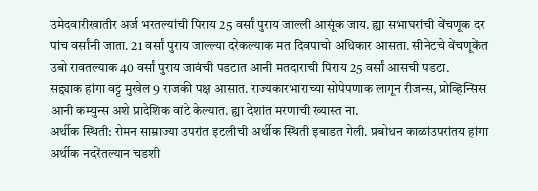उमेदवारीखातीर अर्ज भरतल्यांची पिराय 25 वर्सां पुराय जाल्ली आसूंक जाय. ह्या सभाघरांची वेंचणूक दर पांच वर्सांनी जाता. 21 वर्सां पुराय जाल्ल्या दरेकल्याक मत दिवपाचो अधिकार आसता. सीनेटचे वेंचणूकेंत उबो रावतल्याक 40 वर्सां पुराय जावंची पडटात आनी मतदाराची पिराय 25 वर्सां आसची पडटा.
सद्द्याक हांगा वट्ट मुखेल 9 राजकी पक्ष आसात. राज्यकारभाराच्या सोपेपणाक लागून रीजन्स, प्रोव्हिन्सिस आनी कम्युन्स अशे प्रादेशिक वांटे केल्यात. ह्या देशांत मरणाची ख्यास्त ना.
अर्थीक स्थिती: रोमन साम्राज्या उपरांत इटलीची अर्थीक स्थिती इबाडत गेली. प्रबोधन काळांउपरांतय हांगा अर्थीक नदरेंतल्यान चडशी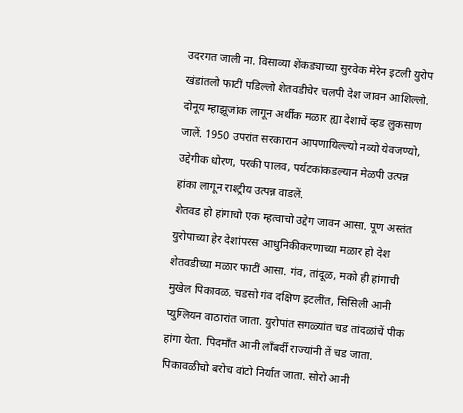उदरगत जाली ना. विसाव्या शेंकड्याच्या सुरवेक मेरेन इटली युरोप खंडांतलो फाटीं पडिल्लो शेतवडीचेर चलपी देश जावन आशिल्लो. दोनूय म्हाझूजांक लागून अर्थीक मळार ह्या देशाचें व्हड लुकसाण जालें. 1950 उपरांत सरकारान आपणायिल्ल्यो नव्यो येवजण्यो, उद्देगीक धोरण, परकी पालव, पर्यटकांकडल्यान मेळपी उत्पन्न हांका लागून राश्ट्रीय उत्पन्न वाडलें.
शेतवड हो हांगाचो एक म्हत्वाचो उद्देग जावन आसा. पूण अस्तंत युरोपाच्या हेर देशांपरस आधुनिकीकरणाच्या मळार हो देश शेतवडीच्या मळार फाटीं आसा. गंव, तांदूळ, मको ही हांगाची मुखेल पिकावळ. चडसो गंव दक्षिण इटलींत, सिसिली आनी प्युग्लियन वाठारांत जाता. युरोपांत सगळ्यांत चड तांदळांचें पीक हांगा येता. पिदमाँत आनी लाँबर्दी राज्यांनी तें चड जाता. पिकावळीचो बरोच वांटो निर्यात जाता. सोरो आनी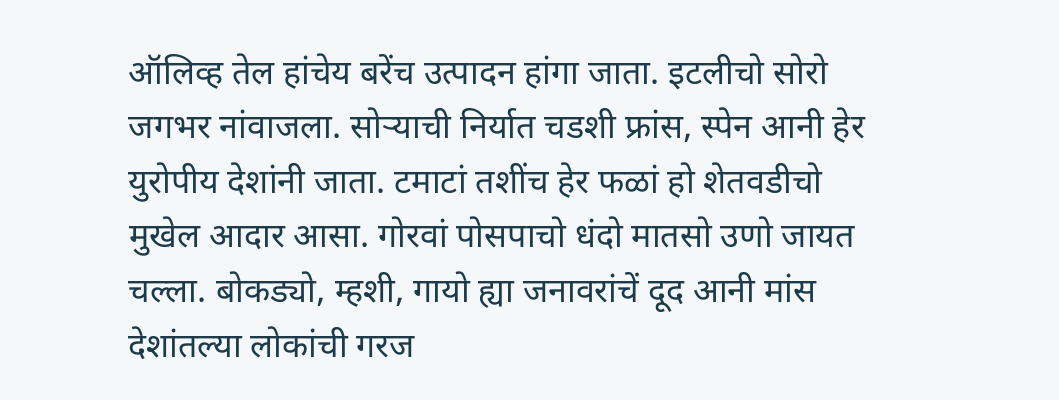ऑलिव्ह तेल हांचेय बरेंच उत्पादन हांगा जाता. इटलीचो सोरो जगभर नांवाजला. सोऱ्याची निर्यात चडशी फ्रांस, स्पेन आनी हेर युरोपीय देशांनी जाता. टमाटां तशींच हेर फळां हो शेतवडीचो मुखेल आदार आसा. गोरवां पोसपाचो धंदो मातसो उणो जायत चल्ला. बोकड्यो, म्हशी, गायो ह्या जनावरांचें दूद आनी मांस देशांतल्या लोकांची गरज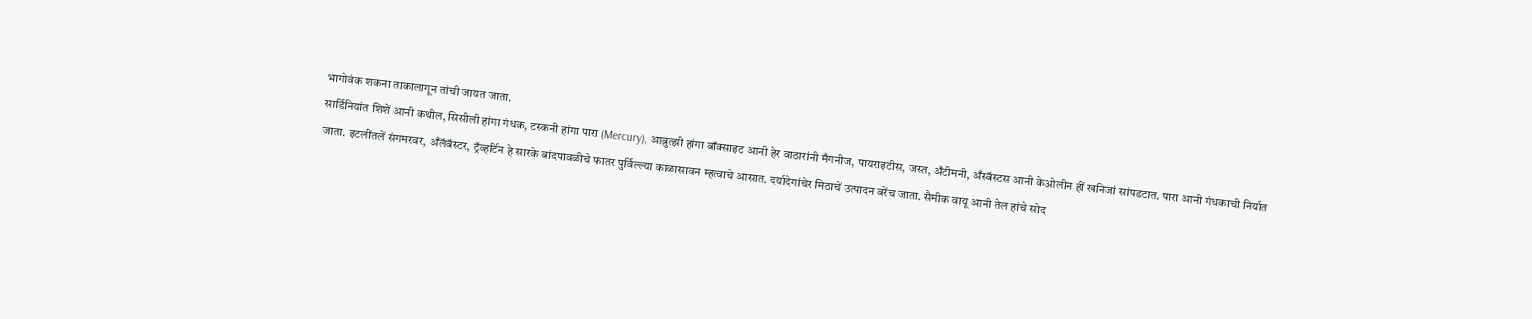भागोवंक शकना ताकालागून तांची जायत जाता.
सार्डिनियांत शिशें आनी कथील, सिसीली हांगा गंधक, टस्कनी हांगा पारा (Mercury), आब्रुत्झी हांगा बॉक्साइट आनी हेर वाठारांनी मँगनीज, पायराइटीस, जस्त, अँटीमनी, अँस्बॅस्टस आनी केओलीन हीं खनिजां सांपडटात. पारा आनी गंधकाची निर्यात जाता. इटलींतलें संगमरवर, अँलॅबॅस्टर, ट्रॅव्हर्टिन हे सारके बांदपावळीचे फातर पुर्विल्ल्या काळासावन म्हत्वाचे आसात. दर्यादेगांचेर मिठाचें उत्पादन बरेंच जाता. सैमीक वायू आनी तेल हांचे सोद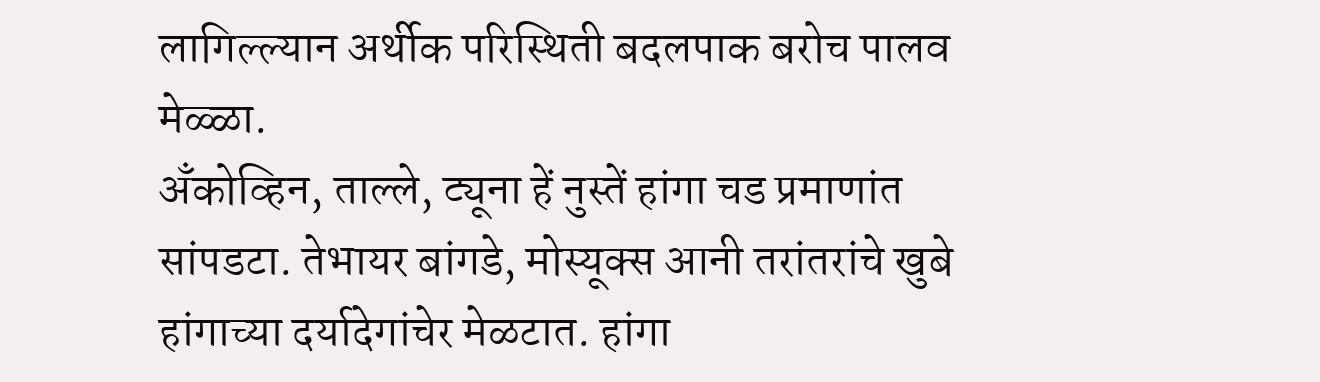लागिल्ल्यान अर्थीक परिस्थिती बदलपाक बरोच पालव मेळ्ळा.
अँकोव्हिन, ताल्ले, ट्यूना हें नुस्तें हांगा चड प्रमाणांत सांपडटा. तेभायर बांगडे, मोस्यूक्स आनी तरांतरांचे खुबे हांगाच्या दर्यादेगांचेर मेळटात. हांगा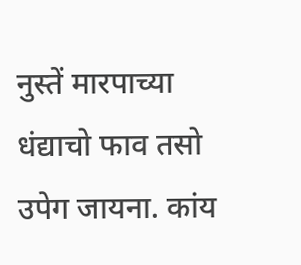नुस्तें मारपाच्या धंद्याचो फाव तसो उपेग जायना. कांय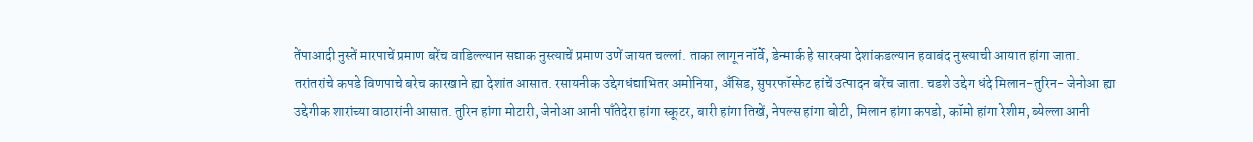तेंपाआदी नुस्तें मारपाचें प्रमाण बरेंच वाडिल्ल्यान सद्याक नुस्त्याचें प्रमाण उणें जायत चल्लां. ताका लागून नॉर्वे, डेन्मार्क हे सारक्या देशांकडल्यान हवाबंद नुस्त्याची आयात हांगा जाता.
तरांतरांचे कपडे विणपाचे बरेच कारखाने ह्या देशांत आसात. रसायनीक उद्देगधंद्याभितर अमोनिया, अँसिड, सुपरफॉस्फेट हांचें उत्पादन बरेंच जाता. चडशे उद्देग धंदे मिलान-तुरिन- जेनोआ ह्या उद्देगीक शारांच्या वाठारांनी आसात. तुरिन हांगा मोटारी, जेनोआ आनी पाँतेदेरा हांगा स्कूटर, बारी हांगा तिखें, नेपल्स हांगा बोटी, मिलान हांगा कपडो, कॉमो हांगा रेशीम, ब्येल्ला आनी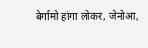बेर्गामो हांगा लोकर, जेनोआ,